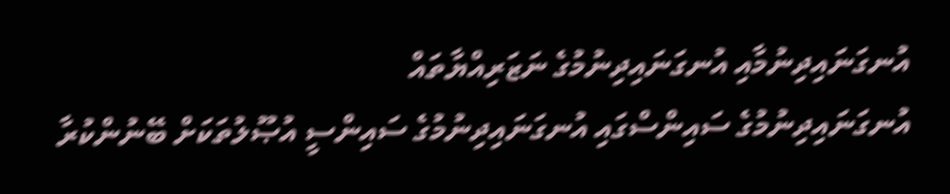އުނގަނައިދިނުމާއި އުނގަނައިދިނުމުގެ ނަޒަރިއްޔާތައް
އުނގަނައިދިނުމުގެ ސައިންސްގައި އުނގަނައިދިނުމުގެ ސައިންސީ އުޞޫލުތަކަށް ބޭނުންކުރާ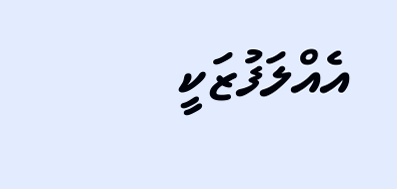އެއްލަފުޒަކީ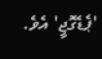'ޕެޑެގޮޖީ' އެވެ.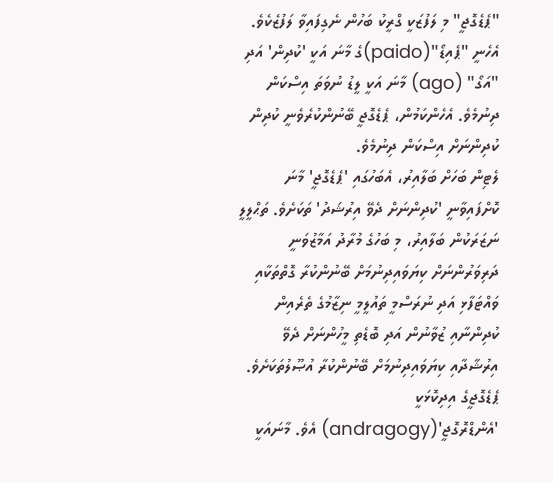"ޕެޑެގޮޖީ" މި ލަފުޒަކީ ގްރީކު ބަހުން ނެގިފައިވާ ލަފުޒެކެވެ. އެހެނީ "ޕެއިޑޯ"(paido)ގެ މާނަ އަކީ 'ކުދިން' އަދި "އަގޯ" (ago) މާނަ އަކީ ލީޑު ނުވަތަ އިސްކަން ދިނުމެވެ. އެހެންކަމުން، ޕެޑެގޮޖީ ބޭނުންކުރެވެނީ ކުދިން ކުދިންނަށް އިސްކަން ދިނުމެވެ.
ލެޓިން ބަހަށް ބަލާއިރު، އެބަހުގައި 'ޕެޑެގޮޖީ' މާނަ ކޮށްފައިވާނީ 'ކުދިންނަށް ދެވޭ އިރުޝަދު' ތަކަށެވެ. ތަޙްލީލީ ނަޒަރަކުން ބަލާއިރު، މި ބަހުގެ މުރާދު އަމާޒުވަނީ ދަރިވަރުންނަށް ކިޔަވައިދިނުމަށް ބޭނުންކުރާ ގޮތްތަކާއި ވައްޓަފާޅި އަދި ނުރަސްމީ ތައުލީމީ ނިޒާމުގެ ތެރެއިން ކުދިންނާއި ޒުވާނުން އަދި ބޮޑެތި މީހުންނަށް ދެވޭ އިރުޝާދާއި ކިޔަވައިދިނުމަށް ބޭނުންކުރާ އުޞޫލުތަކަށެވެ. ޕެޑެގޮޖީގެ އިދިކޮޅަކީ 'އެންޑްރޮގޮޖީ'(andragogy) އެވެ. މާނައަކީ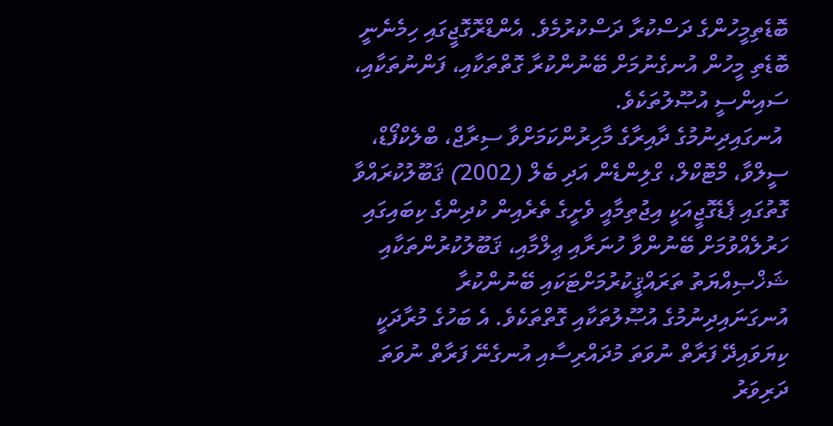ބޮޑެތިމީހުންގެ ދަސްކުރާ ދަސްކުރުމެވެ. އެންޑްރޮގޮޖީގައި ހިމެނެނީ ބޮޑެތި މީހުން އުނގެނުމަށް ބޭނުންކުރާ ގޮތްތަކާއި، ފަންނުތަކާއި، ސައިންސީ އުޞޫލުތަކެވެ.
 އުނގައިދިނުމުގެ ދާއިރާގެ މާހިރުންކަމަށްވާ ސިރާޖް، ބްލެކްފޯޑް، ސީލްވާ، މްޓޮކްލް، ގްލިންޑެން އަދި ބެލް (2002) ޤަބޫލުކުރައްވާ ގޮތުގައި ޕެޑެގޮޖީއަކީ އިޖުތިމާއީ ވެށީގެ ތެރެއިން ކުދިންގެ ކިބައިގައި ހަރުލެއްވުމަށް ބޭނުންވާ ހުނަރާއި ޢިލްމާއި، ޤަބޫލުކުރުންތަކާއި ޝަޚްޞިއްޔަތު ތަރައްޤީކުރުމަށްޓަކައި ބޭނުންކުރާ އުނގަނައިދިނުމުގެ އުޞޫލުތަކާއި ގޮތްތަކެވެ. އެ ބަހުގެ މުރާދަކީ ކިޔަވައިދޭ ފަރާތް ނުވަތަ މުދައްރިސާއި އުނގެނޭ ފަރާތް ނުވަތަ ދަރިވަރު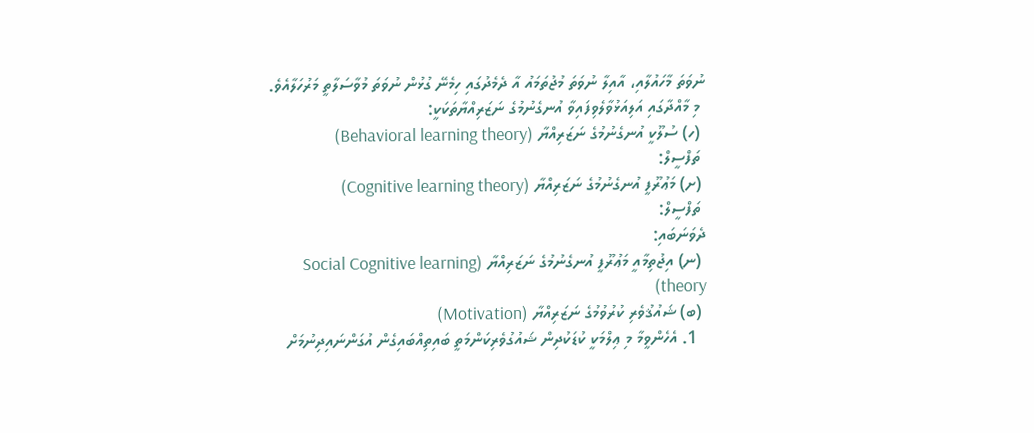ނުވަތަ މާހައުލާއި، އާއިލާ ނުވަތަ މުޖުތަމައު އާ ދެމެދުގައި ހިމެނޭ ގުޅުން ނުވަތަ މުވާސަލާތީ މަރުހަލާއެވެ.
 މި މާއްދާގައި އަލިއަޅުވާލެވިފައިވާ އުނގެނުމުގެ ނަޒަރިއްޔާތަކަކީ:
 (ހ) ސުލޫކީ އުނގެނުމުގެ ނަޒަރިއްޔާ (Behavioral learning theory)
 ތަފްސީލް:
 (ށ) މަޢުރޫފީ އުނގެނުމުގެ ނަޒަރިއްޔާ (Cognitive learning theory)
 ތަފްސީލް:
ދެވަނަބައި:
 (ނ) އިޖުތިމާއީ މަޢުރޫފީ އުނގެނުމުގެ ނަޒަރިއްޔާ (Social Cognitive learning theory)
 (ބ) ޝައުޤުވެރި ކުރުވުމުގެ ނަޒަރިއްޔާ (Motivation)
  1. އެހެންވީމާ މި ޢިލްމަކީ ކުޑަކުދިން ޝައުގުވެރިކަންމަތީ ބައިތިއްބައިގެން އުގަންނައިދިނުމަށް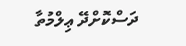ދަސްކޮށްދޭ ޢިލްމުތާ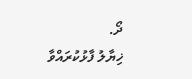ދޯ.
ޚިޔާލު ފާޅުކުރައްވާ